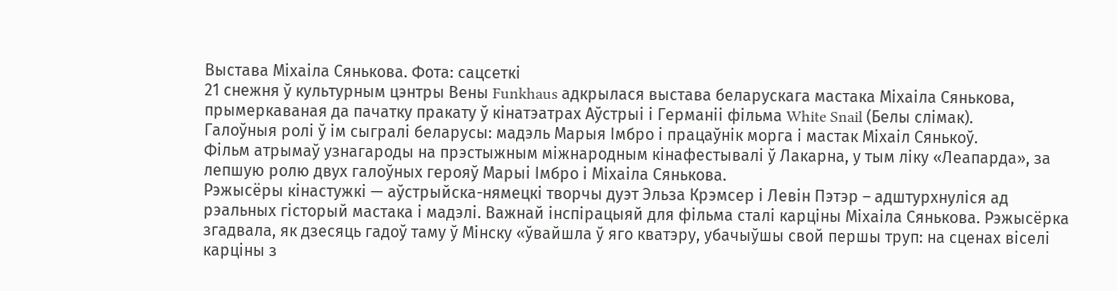Выстава Міхаіла Сянькова. Фота: сацсеткі
21 снежня ў культурным цэнтры Вены Funkhaus адкрылася выстава беларускага мастака Міхаіла Сянькова, прымеркаваная да пачатку пракату ў кінатэатрах Аўстрыі і Германіі фільма White Snail (Белы слімак).
Галоўныя ролі ў ім сыгралі беларусы: мадэль Марыя Імбро і працаўнік морга і мастак Міхаіл Сянькоў.
Фільм атрымаў узнагароды на прэстыжным міжнародным кінафестывалі ў Лакарна, у тым ліку «Леапарда», за лепшую ролю двух галоўных герояў Марыі Імбро і Міхаіла Сянькова.
Рэжысёры кінастужкі — аўстрыйска-нямецкі творчы дуэт Эльза Крэмсер і Левін Пэтэр – адштурхнуліся ад рэальных гісторый мастака і мадэлі. Важнай інспірацыяй для фільма сталі карціны Міхаіла Сянькова. Рэжысёрка згадвала, як дзесяць гадоў таму ў Мінску «ўвайшла ў яго кватэру, убачыўшы свой першы труп: на сценах віселі карціны з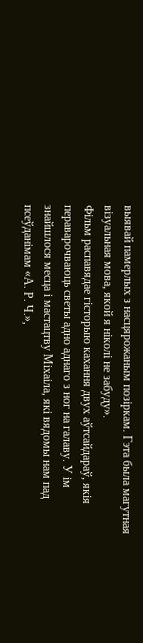выявай памерлых з насцярожаным позіркам. Гэта была магутная візуальная мова, якой я ніколі не забуду».
Фільм распавядае гісторыю кахання двух аўтсайдараў, якія пераварочваюць светы адно аднаго з ног на галаву. У ім знайшлося месца і мастацтву Міхаіла, які вядомы нам пад псеўданімам «А. Р. Ч.»,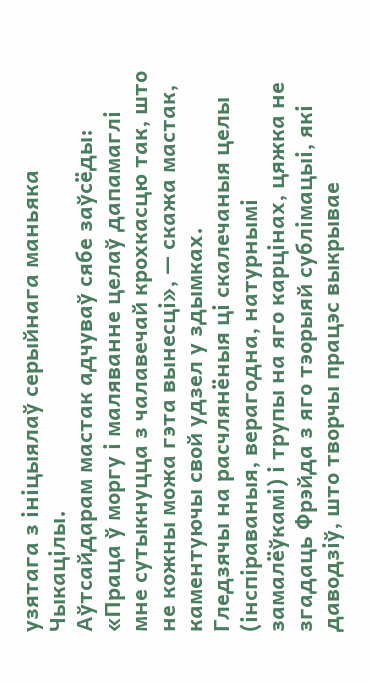узятага з ініцыялаў серыйнага маньяка Чыкацілы.
Аўтсайдарам мастак адчуваў сябе заўсёды: «Праца ў моргу і маляванне целаў дапамаглі мне сутыкнуцца з чалавечай крохкасцю так, што не кожны можа гэта вынесці», — скажа мастак, каментуючы свой удзел у здымках.
Гледзячы на расчлянёныя ці скалечаныя целы (інспіраваныя, верагодна, натурнымі замалёўкамі) і трупы на яго карцінах, цяжка не згадаць Фрэйда з яго тэорыяй сублімацыі, які даводзіў, што творчы працэс выкрывае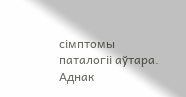сімптомы паталогіі аўтара.
Аднак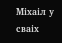Міхаіл у сваіх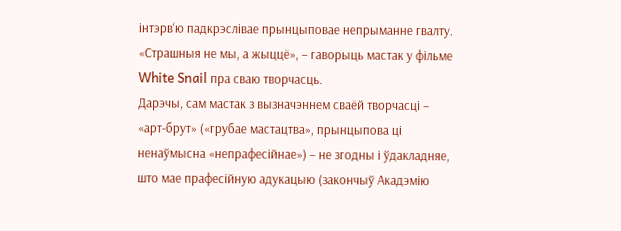інтэрв‘ю падкрэслівае прынцыповае непрыманне гвалту. «Страшныя не мы, а жыццё», – гаворыць мастак у фільме White Snail пра сваю творчасць.
Дарэчы, сам мастак з вызначэннем сваёй творчасці – «арт-брут» («грубае мастацтва», прынцыпова ці ненаўмысна «непрафесійнае») – не згодны і ўдакладняе, што мае прафесійную адукацыю (закончыў Акадэмію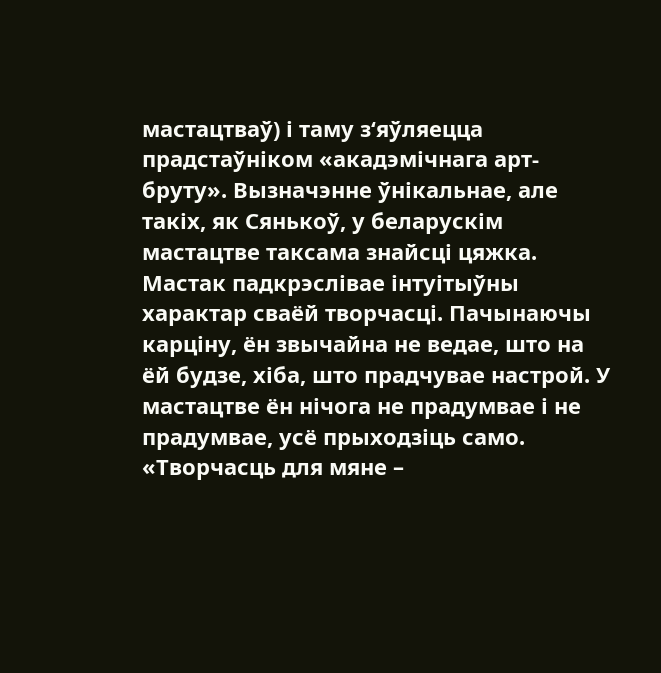мастацтваў) і таму з‘яўляецца прадстаўніком «акадэмічнага арт-бруту». Вызначэнне ўнікальнае, але такіх, як Сянькоў, у беларускім мастацтве таксама знайсці цяжка.
Мастак падкрэслівае інтуітыўны характар сваёй творчасці. Пачынаючы карціну, ён звычайна не ведае, што на ёй будзе, хіба, што прадчувае настрой. У мастацтве ён нічога не прадумвае і не прадумвае, усё прыходзіць само.
«Творчасць для мяне –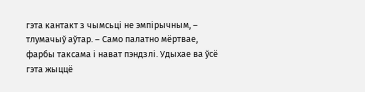гэта кантакт з чымсьці не эмпірычным, – тлумачыў аўтар. – Само палатно мёртвае, фарбы таксама і нават пэндзлі. Удыхае ва ўсё гэта жыццё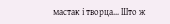мастак і творца… Што ж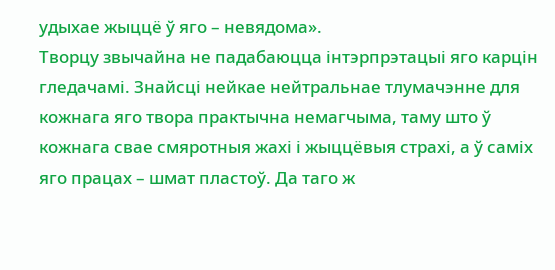удыхае жыццё ў яго – невядома».
Творцу звычайна не падабаюцца інтэрпрэтацыі яго карцін гледачамі. Знайсці нейкае нейтральнае тлумачэнне для кожнага яго твора практычна немагчыма, таму што ў кожнага свае смяротныя жахі і жыццёвыя страхі, а ў саміх яго працах – шмат пластоў. Да таго ж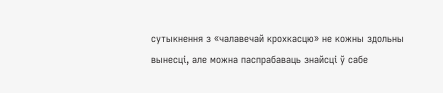сутыкнення з «чалавечай крохкасцю» не кожны здольны вынесці, але можна паспрабаваць знайсці ў сабе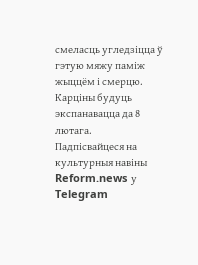смеласць угледзіцца ў гэтую мяжу паміж жыццём і смерцю.
Карціны будуць экспанавацца да 8 лютага.
Падпісвайцеся на культурныя навіны Reform.news у Telegram